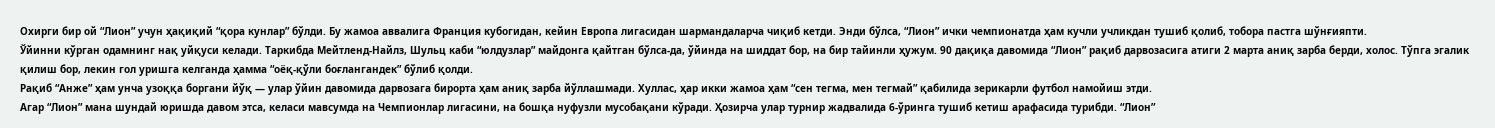Охирги бир ой “Лион” учун ҳақиқий “қора кунлар” бўлди. Бу жамоа аввалига Франция кубогидан, кейин Европа лигасидан шармандаларча чиқиб кетди. Энди бўлса, “Лион” ички чемпионатда ҳам кучли учликдан тушиб қолиб, тобора пастга шўнғияпти.
Ўйинни кўрган одамнинг нақ уйқуси келади. Таркибда Мейтленд-Найлз, Шульц каби “юлдузлар” майдонга қайтган бўлса-да, ўйинда на шиддат бор, на бир тайинли ҳужум. 90 дақиқа давомида “Лион” рақиб дарвозасига атиги 2 марта аниқ зарба берди, холос. Тўпга эгалик қилиш бор, лекин гол уришга келганда ҳамма “оёқ-қўли боғлангандек” бўлиб қолди.
Рақиб “Анже” ҳам унча узоққа боргани йўқ — улар ўйин давомида дарвозага бирорта ҳам аниқ зарба йўллашмади. Хуллас, ҳар икки жамоа ҳам “сен тегма, мен тегмай” қабилида зерикарли футбол намойиш этди.
Агар “Лион” мана шундай юришда давом этса, келаси мавсумда на Чемпионлар лигасини, на бошқа нуфузли мусобақани кўради. Ҳозирча улар турнир жадвалида 6-ўринга тушиб кетиш арафасида турибди. “Лион”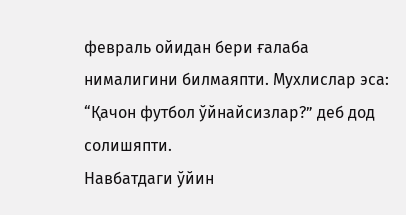февраль ойидан бери ғалаба нималигини билмаяпти. Мухлислар эса: “Қачон футбол ўйнайсизлар?” деб дод солишяпти.
Навбатдаги ўйин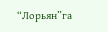“Лорьян”га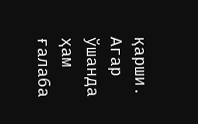қарши. Агар ўшанда ҳам ғалаба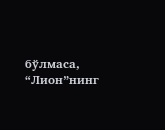бўлмаса, “Лион”нинг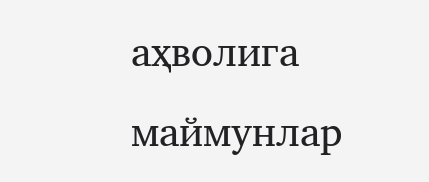аҳволига маймунлар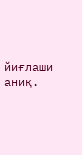йиғлаши аниқ.